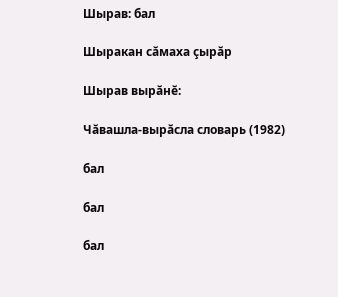Шырав: бал

Шыракан сăмаха çырăр

Шырав вырăнĕ:

Чăвашла-вырăсла словарь (1982)

бал

бал

бал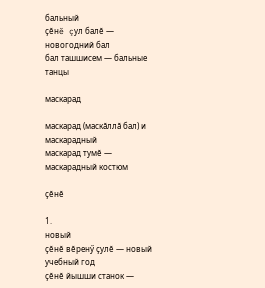бальный
çĕнĕ çул балĕ — новогодний бал
бал ташшисем — бальные танцы

маскарад

маскарад (маскăллă бал) и маскарадный
маскарад тумĕ — маскарадный костюм

çĕнĕ

1.
новый
çĕнĕ вĕренӳ çулĕ — новый учебный год
çĕнĕ йышши станок —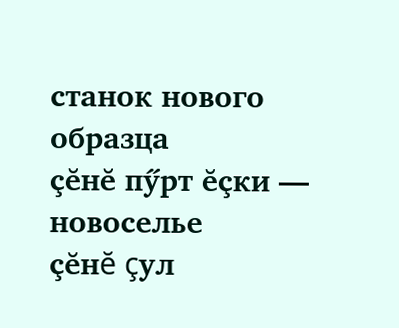станок нового образца
çĕнĕ пӳрт ĕçки — новоселье
çĕнĕ çул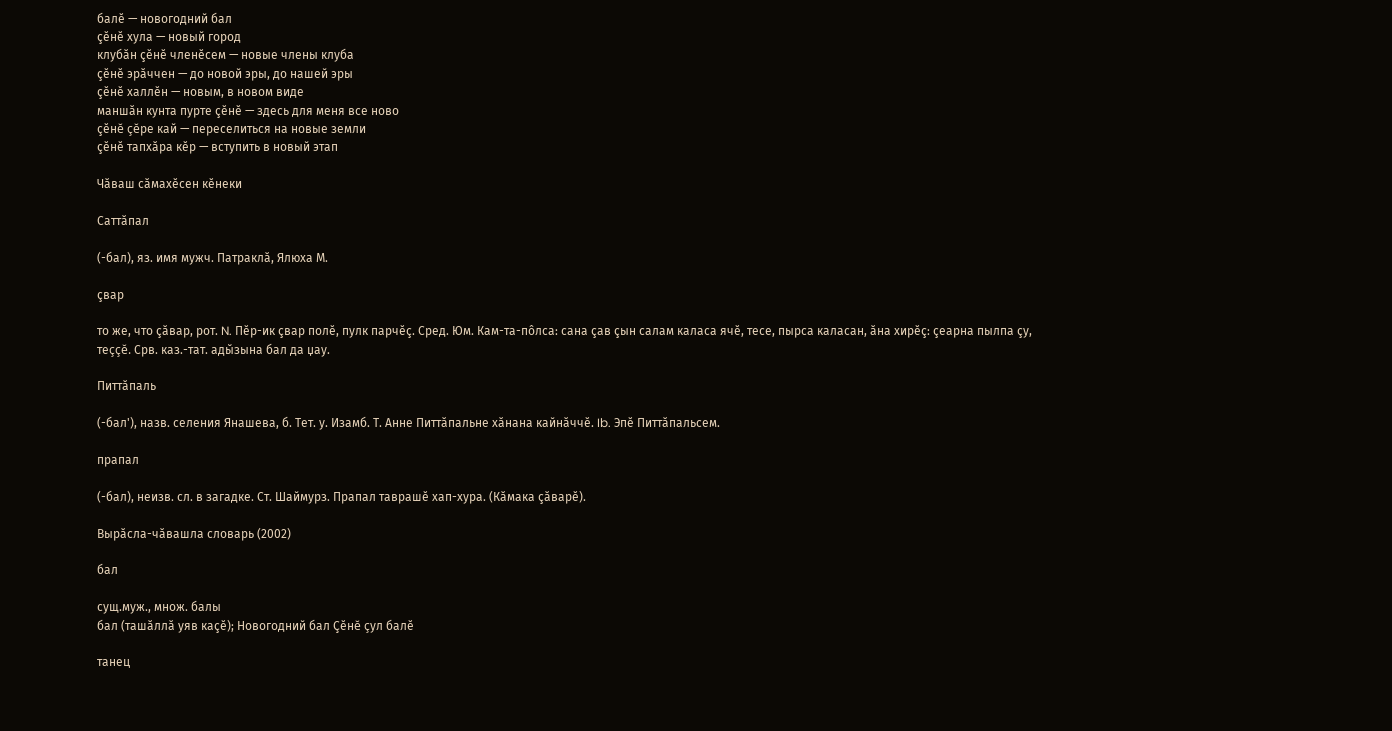балĕ — новогодний бал
çĕнĕ хула — новый город
клубăн çĕнĕ членĕсем — новые члены клуба
çĕнĕ эрăччен — до новой эры, до нашей эры
çĕнĕ халлĕн — новым, в новом виде
маншăн кунта пурте çĕнĕ — здесь для меня все ново
çĕнĕ çĕре кай — переселиться на новые земли
çĕнĕ тапхăра кĕр — вступить в новый этап

Чăваш сăмахĕсен кĕнеки

Саттăпал

(-бал), яз. имя мужч. Патраклă, Ялюха М.

çвар

то же, что çăвар, рот. N. Пĕр-ик çвар полĕ, пулк парчĕç. Сред. Юм. Кам-та-пôлса: сана çав çын салам каласа ячĕ, тесе, пырса каласан, ăна хирĕç: çеарна пылпа çу, теççĕ. Срв. каз.-тат. ады̆зына бал да џау.

Питтăпаль

(-бал'), назв. селения Янашева, б. Тет. у. Изамб. Т. Анне Питтăпальне хăнана кайнăччĕ. Ib. Эпĕ Питтăпальсем.

прапал

(-бал), неизв. сл. в загадке. Ст. Шаймурз. Прапал таврашĕ хап-хура. (Кăмака çăварĕ).

Вырăсла-чăвашла словарь (2002)

бал

сущ.муж., множ. балы
бал (ташăллă уяв каçĕ); Новогодний бал Çĕнĕ çул балĕ

танец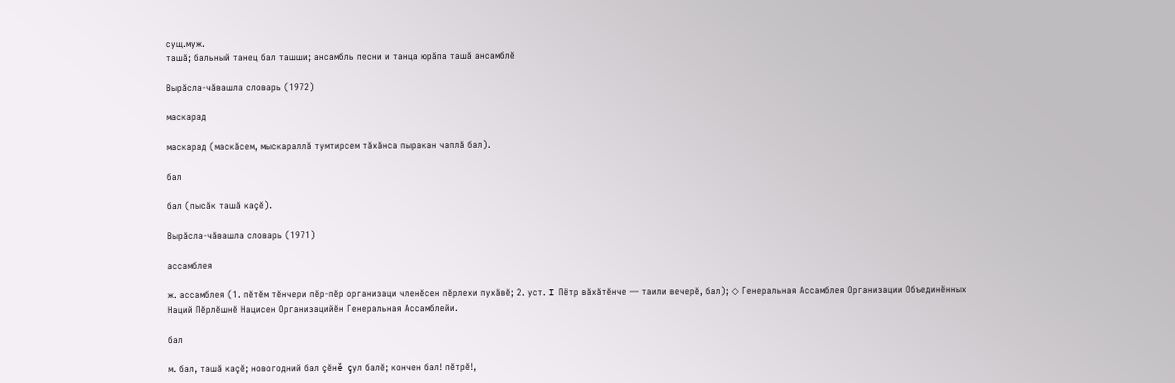сущ.муж.
ташă; бальный танец бал ташши; ансамбль песни и танца юрăпа ташă ансамблĕ

Вырăсла-чăвашла словарь (1972)

маскарад

маскарад (маскӑсем, мыскараллӑ тумтирсем тӑхӑнса пыракан чаплӑ бал).

бал

бал (пысăк ташă каçĕ).

Вырӑсла-чӑвашла словарь (1971)

ассамблея

ж. ассамблея (1. пĕтĕм тĕнчери пĕр-пĕр организаци членĕсен пĕрлехи пухăвĕ; 2. уст. I Пётр вăхăтĕнче — таили вечерĕ, бал); ◇ Генеральная Ассамблея Организации Объединённых Наций Пĕрлĕшнĕ Нацисен Организацийĕн Генеральная Ассамблейи.

бал

м. бал, ташă каçĕ; новогодний бал çĕнĕ çул балĕ; кончен бал! пĕтрĕ!,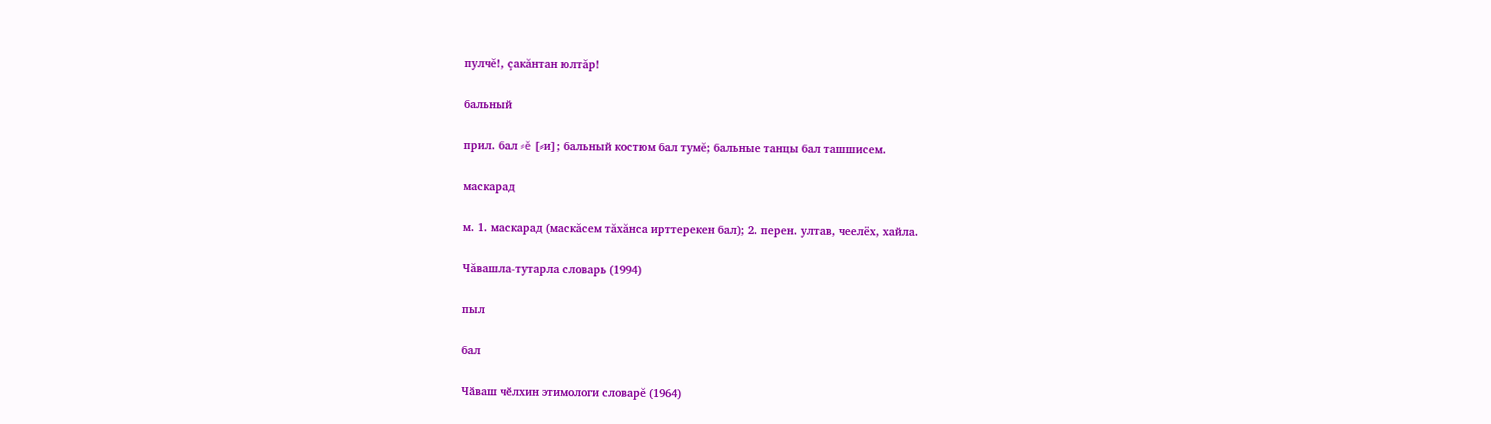пулчĕ!, çакăнтан юлтăр!

бальный

прил. бал ⸗ĕ [⸗и]; бальный костюм бал тумĕ; бальные танцы бал ташшисем.

маскарад

м. 1. маскарад (маскăсем тăхăнса ирттерекен бал); 2. перен. ултав, чеелёх, хайла.

Чăвашла-тутарла словарь (1994)

пыл

бал

Чӑваш чӗлхин этимологи словарĕ (1964)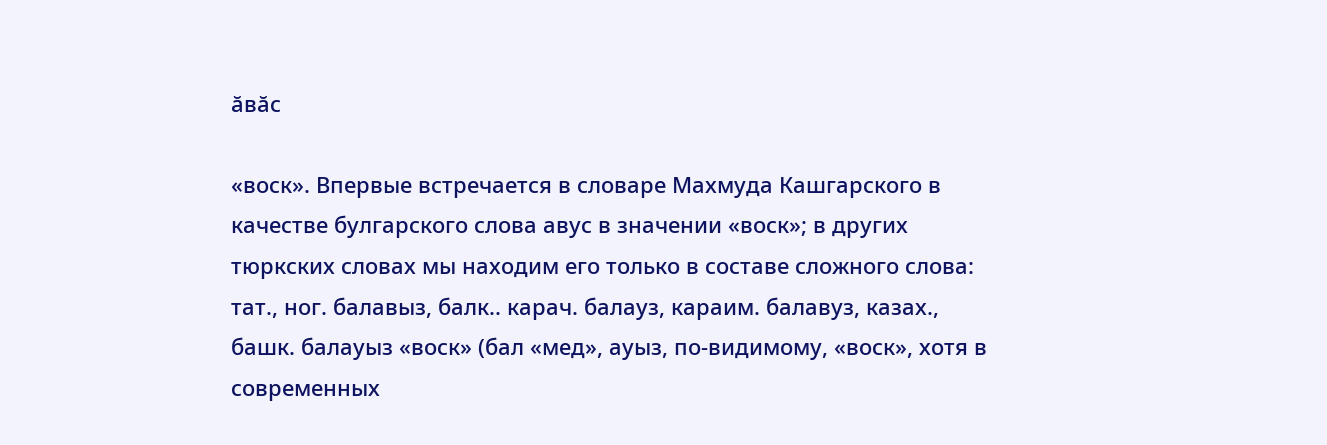ăвăс

«воск». Впервые встречается в словаре Махмуда Кашгарского в качестве булгарского слова авус в значении «воск»; в других тюркских словах мы находим его только в составе сложного слова: тат., ног. балавыз, балк.. карач. балауз, караим. балавуз, казах., башк. балауыз «воск» (бал «мед», ауыз, по-видимому, «воск», хотя в современных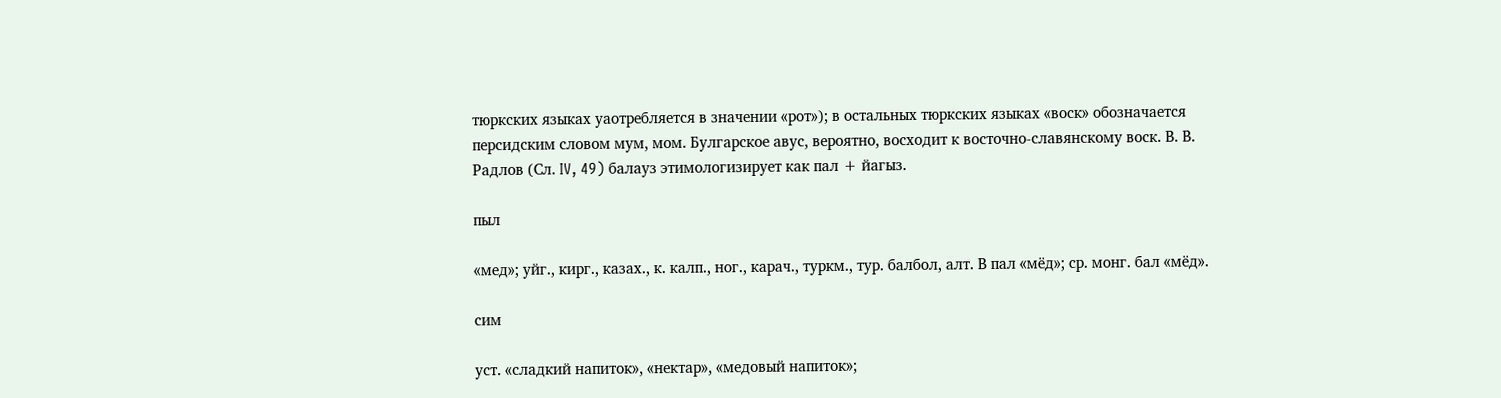тюркских языках уаотребляется в значении «рот»); в остальных тюркских языках «воск» обозначается персидским словом мум, мом. Булгарское авус, вероятно, восходит к восточно-славянскому воск. В. В. Радлов (Сл. IV, 49) балауз этимологизирует как пал + йагыз.

пыл

«мед»; уйг., кирг., казах., к. калп., ног., карач., туркм., тур. балбол, алт. В пал «мёд»; ср. монг. бал «мёд».

сим

уст. «сладкий напиток», «нектар», «медовый напиток»;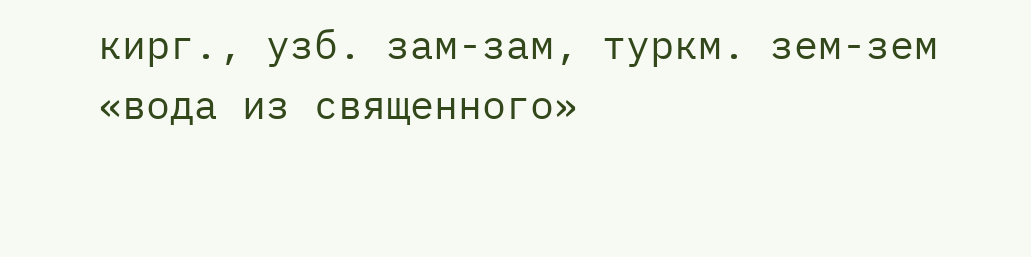кирг., узб. зам-зам, туркм. зем-зем «вода из священного»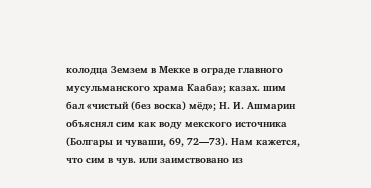колодца Земзем в Мекке в ограде главного мусульманского храма Кааба»; казах. шим бал «чистый (без воска) мёд»; Н. И. Ашмарин объяснял сим как воду мекского источника (Болгары и чуваши, 69, 72—73). Нам кажется, что сим в чув. или заимствовано из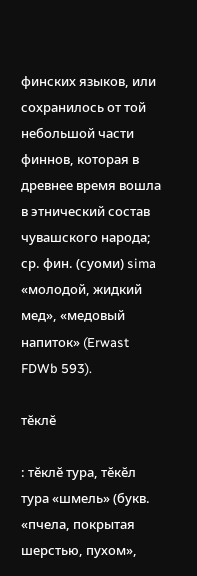финских языков, или сохранилось от той небольшой части финнов, которая в древнее время вошла в этнический состав чувашского народа; ср. фин. (суоми) sima «молодой, жидкий мед», «медовый напиток» (Erwast FDWb 593).

тĕклĕ

: тĕклĕ тура, тĕкĕл тура «шмель» (букв. «пчела, покрытая шерстью, пухом»,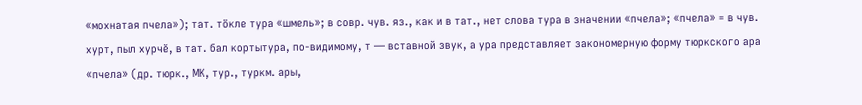«мохнатая пчела»); тат. тӧкле тура «шмель»; в совр. чув. яз., как и в тат., нет слова тура в значении «пчела»; «пчела» = в чув. хурт, пыл хурчĕ, в тат. бал кортытура, по-видимому, т — вставной звук, а ура представляет закономерную форму тюркского ара «пчела» (др. тюрк., МК, тур., туркм. ары,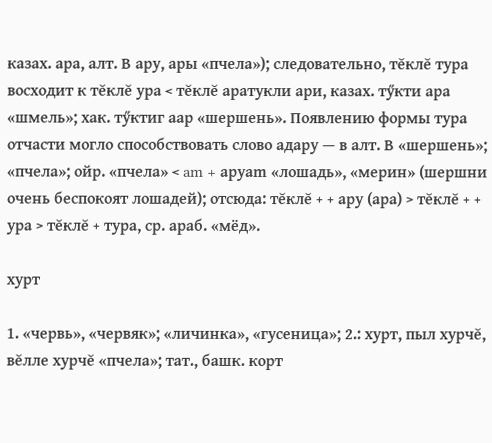казах. ара, алт. В ару, ары «пчела»); следовательно, тĕклĕ тура восходит к тĕклĕ ура < тĕклĕ аратукли ари, казах. тӳкти ара «шмель»; хак. тӳктиг аар «шершень». Появлению формы тура отчасти могло способствовать слово адару — в алт. В «шершень»; «пчела»; ойр. «пчела» < am + аруam «лошадь», «мерин» (шершни очень беспокоят лошадей); отсюда: тĕклĕ + + ару (ара) > тĕклĕ + + ура > тĕклĕ + тура, ср. араб. «мёд».

хурт

1. «червь», «червяк»; «личинка», «гусеница»; 2.: хурт, пыл хурчĕ, вĕлле хурчĕ «пчела»; тат., башк. корт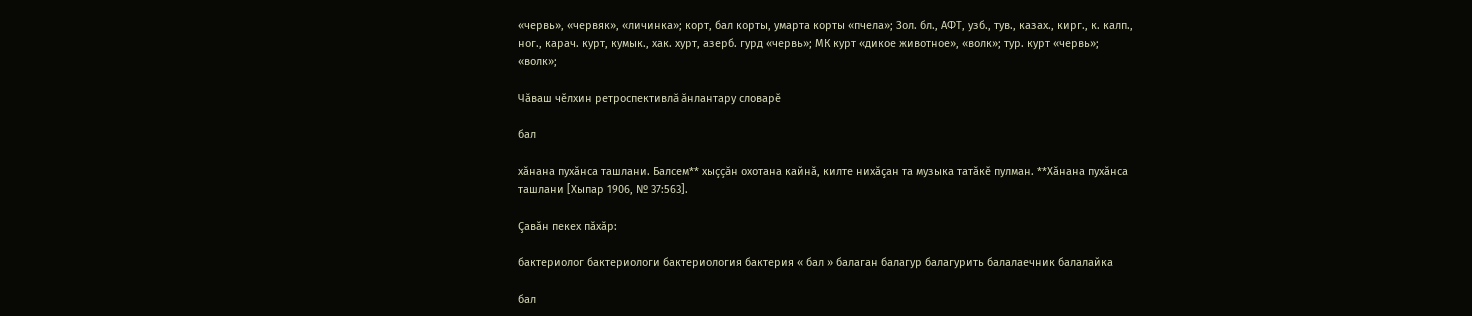«червь», «червяк», «личинка»; корт, бал корты, умарта корты «пчела»; Зол. бл., АФТ, узб., тув., казах., кирг., к. калп., ног., карач. курт, кумык., хак. хурт, азерб. гурд «червь»; МК курт «дикое животное», «волк»; тур. курт «червь»; «волк»;

Чăваш чĕлхин ретроспективлă ăнлантару словарĕ

бал

хăнана пухăнса ташлани. Балсем** хыççăн охотана кайнă, килте нихăçан та музыка татăкĕ пулман. **Хăнана пухăнса ташлани [Хыпар 1906, № 37:563].

Çавăн пекех пăхăр:

бактериолог бактериологи бактериология бактерия « бал » балаган балагур балагурить балалаечник балалайка

бал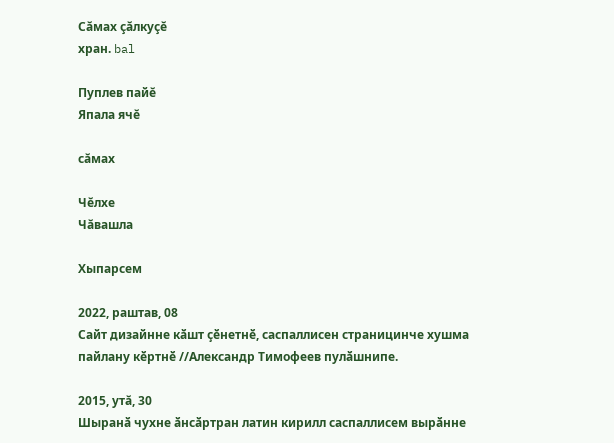Сăмах çăлкуçĕ
хран. bal

Пуплев пайĕ
Япала ячĕ

сăмах

Чĕлхе
Чăвашла

Хыпарсем

2022, раштав, 08
Сайт дизайнне кӑшт ҫӗнетнӗ, саспаллисен страницинче хушма пайлану кӗртнӗ //Александр Тимофеев пулӑшнипе.

2015, утă, 30
Шыранӑ чухне ӑнсӑртран латин кирилл саспаллисем вырӑнне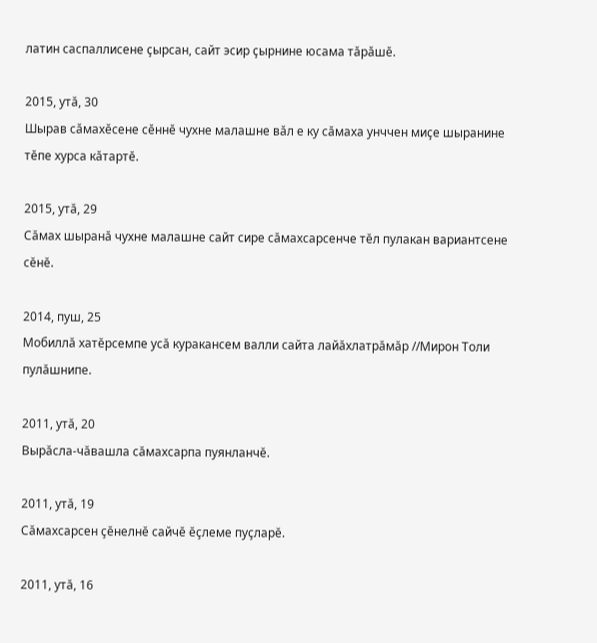латин саспаллисене ҫырсан, сайт эсир ҫырнине юсама тӑрӑшӗ.

2015, утă, 30
Шырав сӑмахӗсене сӗннӗ чухне малашне вӑл е ку сӑмаха унччен миҫе шыранине тӗпе хурса кӑтартӗ.

2015, утă, 29
Сăмах шыранӑ чухне малашне сайт сире сăмахсарсенче тĕл пулакан вариантсене сĕнĕ.

2014, пуш, 25
Мобиллă хатĕрсемпе усă куракансем валли сайта лайăхлатрăмăр //Мирон Толи пулăшнипе.

2011, утă, 20
Вырăсла-чăвашла сăмахсарпа пуянланчĕ.

2011, утă, 19
Сăмахсарсен çĕнелнĕ сайчĕ ĕçлеме пуçларĕ.

2011, утă, 16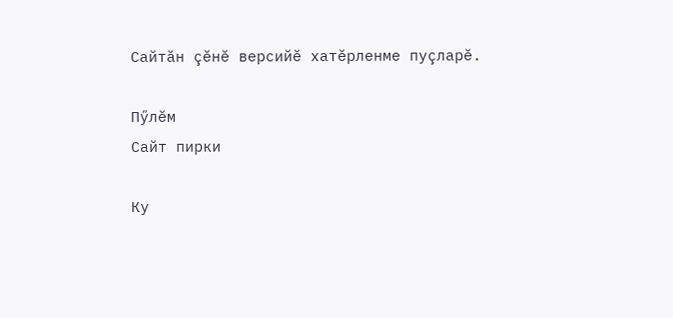Сайтăн çĕнĕ версийĕ хатĕрленме пуçларĕ.

Пӳлĕм
Сайт пирки

Ку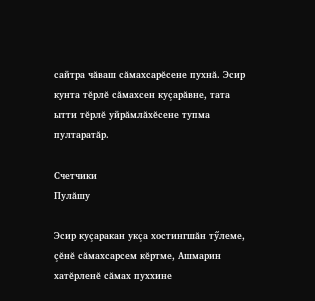сайтра чăваш сăмахсарĕсене пухнă. Эсир кунта тĕрлĕ сăмахсен куçарăвне, тата ытти тĕрлĕ уйрăмлăхĕсене тупма пултаратăр.

Счетчики
Пулăшу

Эсир куçаракан укçа хостингшăн тӳлеме, çĕнĕ сăмахсарсем кĕртме, Ашмарин хатĕрленĕ сăмах пуххине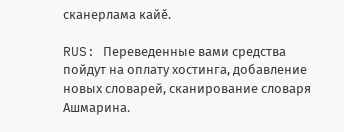сканерлама кайĕ.

RUS: Переведенные вами средства пойдут на оплату хостинга, добавление новых словарей, сканирование словаря Ашмарина.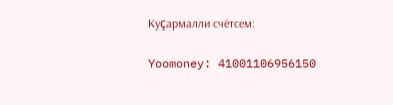Куçармалли счётсем:

Yoomoney: 41001106956150